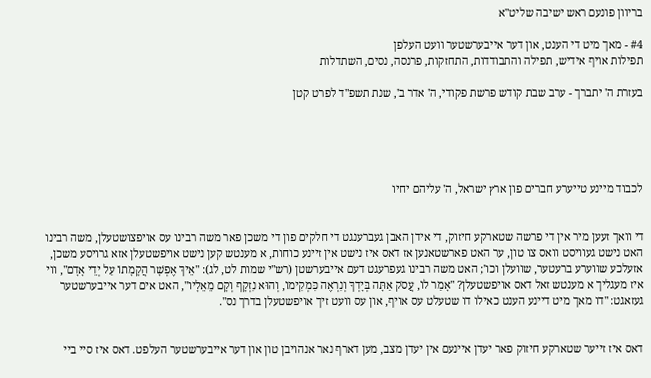בריוון פונעם ראש ישיבה שליט"א

#4 - מאך מיט די הענט, און דער אייבערשטער וועט העלפן
תפילות אויף אידיש, תפילה והתבודדות, התחזקות, פרנסה, נסים, השתדלות

בעזרת ה' יתברך - ערב שבת קודש פרשת פקודי, ה' אדר ב', שנת תשפ"ד לפרט קטן





לכבוד מיינע טייערע חברים פון ארץ ישראל, ה' עליהם יחיו


די וואך זעען מיר אין די פרשה שטארקע חיזוק, די אידן האבן געברענגט די חלקים פון די משכן פאר משה רבינו עס אויפצושטעלן, משה רבינו האט נישט געוויסט וואס צו טון, ער האט פארשטאנען אז דאס איז נישט אין זיינע כוחות, א מענטש קען נישט אויפשטעלן אזא גרויסע משכן, אזעלכע שווערע ברעטער, שוועלן וכו'; האט משה רבינו געפרעגט דעם אייבערשטן (רש"י שמות לט, לג): "אֵיךְ אֶפְשָׁר הֲקָמָתוֹ עַל יְדֵי אָדָם", ווי איז מעגליך א מענטש זאל דאס אויפשטעלן? "אָמַר לוֹ, עֲסֹק אַתָּה בְּיָדְךָ וְנִרְאֶה כִּמְקִימוֹ, וְהוּא נִזְקָף וְקָם מֵאֵלָיו", האט אים דער אייבערשטער געזאגט: "דו מאך מיט דיינע הענט כאילו דו שטעלט עס אויף, און עס וועט זיך אויפשטעלן בדרך נס".


דאס איז זייער שטארקע חיזוק פאר יעדן איינעם אין יעדן מצב, מען דארף נאר אנהויבן טון און דער אייבערשטער העלפט. דאס איז סיי ביי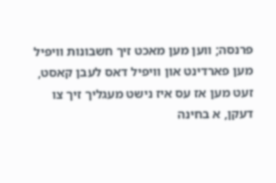פרנסה; ווען מען מאכט זיך חשבונות וויפיל מען פארדינט און וויפיל דאס לעבן קאסט, זעט מען אז עס איז נישט מעגליך זיך צו דעקן, א בחינה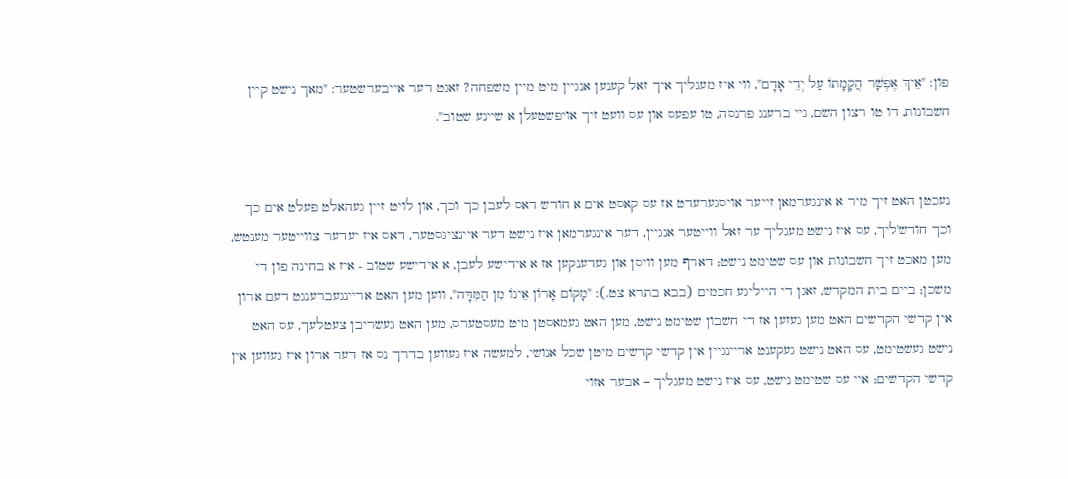פון: "אֵיךְ אֶפְשָׁר הֲקָמָתוֹ עַל יְדֵי אָדָם", ווי איז מעגליך איך זאל קענען אנגיין מיט מיין משפחה? זאגט דער אייבערשטער: "מאך נישט קיין חשבונות, דו טו רצון השם, גיי ברענג פרנסה, טו עפעס און עס וועט זיך אויפשטעלן א שיינע שטוב".


נעכטן האט זיך מיר א אינגערמאן זייער אויסגערעדט אז עס קאסט אים א חודש דאס לעבן כך וכך, און לויט זיין געהאלט פעלט אים כך וכך חודש'ליך, עס איז נישט מעגליך ער זאל ווייטער אנגיין, דער אינגערמאן איז נישט דער איינציגסטער, דאס איז יעדער צווייטער מענטש, מען מאכט זיך חשבונות און עס שטימט נישט; דארף מען וויסן און געדענקען אז א אידישע לעבן, א אידישע שטוב - איז א בחינה פון די משכן; ביים בית המקדש, זאגן די הייליגע חכמים (בבא בתרא צט.): "מָקוֹם אָרוֹן אֵינוֹ מִן הַמִּדָּה", ווען מען האט אריינגעברענגט דעם ארון אין קדשי הקדשים האט מען געזען אז די חשבון שטימט נישט, מען האט געמאסטן מיט מעסטערס, מען האט געשריבן צעטלעך, עס האט נישט געשטימט, עס האט נישט געקענט אריינגיין אין קדשי קדשים מיטן שכל אנושי, למעשה איז געווען בדרך נס אז דער ארון איז געווען אין קדשי הקדשים; איי עס שטימט נישט, עס איז נישט מעגליך – אבער אזוי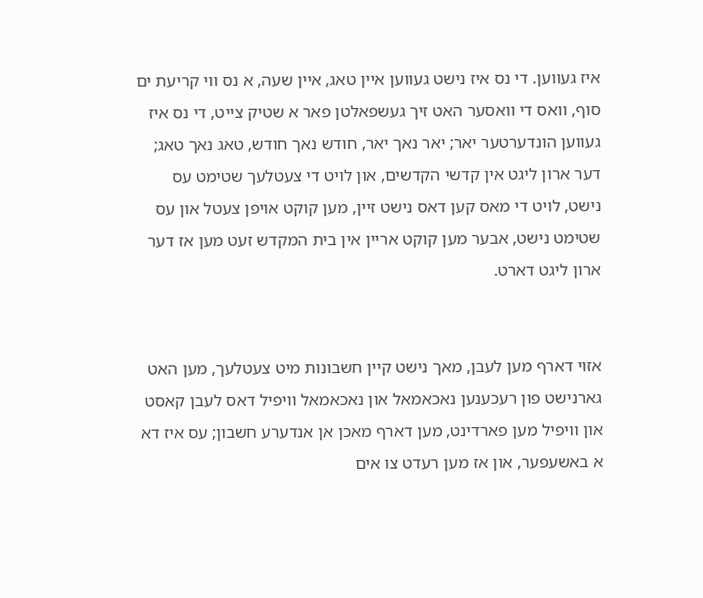איז געווען. די נס איז נישט געווען איין טאג, איין שעה, א נס ווי קריעת ים סוף, וואס די וואסער האט זיך געשפאלטן פאר א שטיק צייט, די נס איז געווען הונדערטער יאר; יאר נאך יאר, חודש נאך חודש, טאג נאך טאג; דער ארון ליגט אין קדשי הקדשים, און לויט די צעטלעך שטימט עס נישט, לויט די מאס קען דאס נישט זיין, מען קוקט אויפן צעטל און עס שטימט נישט, אבער מען קוקט אריין אין בית המקדש זעט מען אז דער ארון ליגט דארט.


אזוי דארף מען לעבן, מאך נישט קיין חשבונות מיט צעטלעך, מען האט גארנישט פון רעכענען נאכאמאל און נאכאמאל וויפיל דאס לעבן קאסט און וויפיל מען פארדינט, מען דארף מאכן אן אנדערע חשבון; עס איז דא א באשעפער, און אז מען רעדט צו אים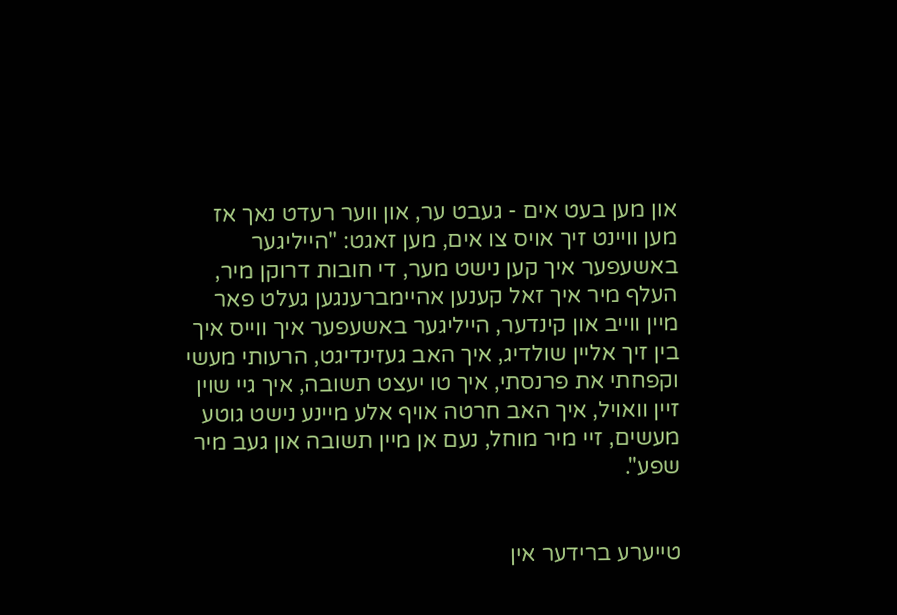און מען בעט אים - געבט ער, און ווער רעדט נאך אז מען וויינט זיך אויס צו אים, מען זאגט: "הייליגער באשעפער איך קען נישט מער, די חובות דרוקן מיר, העלף מיר איך זאל קענען אהיימברענגען געלט פאר מיין ווייב און קינדער, הייליגער באשעפער איך ווייס איך בין זיך אליין שולדיג, איך האב געזינדיגט, הרעותי מעשי וקפחתי את פרנסתי, איך טו יעצט תשובה, איך גיי שוין זיין וואויל, איך האב חרטה אויף אלע מיינע נישט גוטע מעשים, זיי מיר מוחל, נעם אן מיין תשובה און געב מיר שפע".


טייערע ברידער אין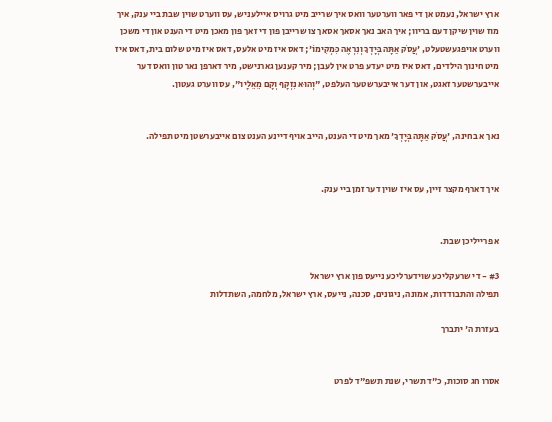ארץ ישראל, נעמט אן די פאר ווערטער וואס איך שרייב מיט גרויס איילעניש, עס ווערט שוין שבת ביי ענק, איך מוז שוין שיקן דעם בריוו; איך האב נאך אסאך אסאך צו שרייבן פון די זאך פון מאכן מיט די הענט און די משכן ווערט אויפגעשטעלט, 'עֲסֹק אַתָּה בְּיָדְךָ וְנִרְאֶה כִּמְקִימוֹ'; דאס איז מיט אלעס, דאס איז מיט שלום בית, דאס איז מיט חינוך הילדים, דאס איז מיט יעדע פרט אין לעבן; מיר קענען גארנישט, מיר דארפן נאר טון וואס דער אייבערשטער זאגט, און דער אייבערשטער העלפט, "וְהוּא נִזְקָף וְקָם מֵאֵלָיו", עס ווערט געטון.


נאך א בחינה, 'עֲסֹק אַתָּה בְּיָדְךָ' מאך מיט די הענט, הייב אויף דיינע הענט צום אייבערשטן מיט תפילה.


איך דארף מקצר זיין, עס איז שוין דער זמן ביי ענק.


א פרייליכן שבת.

#3 - די שרעקליכע שוידערליכע נייעס פון ארץ ישראל
תפילה והתבודדות, אמונה, ניגונים, סכנה, נייעס, ארץ ישראל, מלחמה, השתדלות

בעזרת ה' יתברך


אסרו חג סוכות, כ"ד תשרי, שנת תשפ"ד לפרט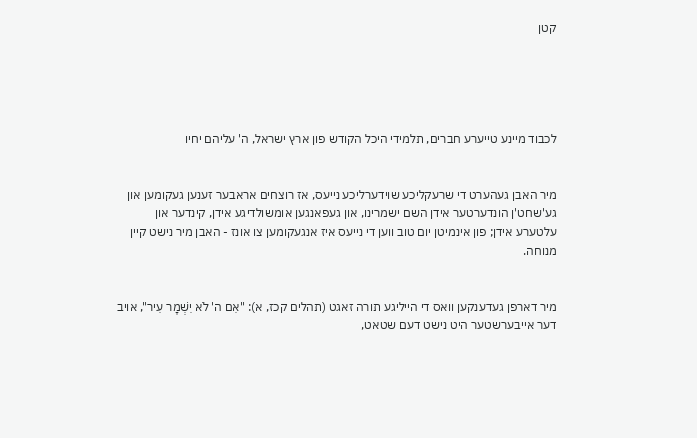קטן





לכבוד מיינע טייערע חברים, תלמידי היכל הקודש פון ארץ ישראל, ה' עליהם יחיו


מיר האבן געהערט די שרעקליכע שוידערליכע נייעס, אז רוצחים אראבער זענען געקומען און גע'שחט'ן הונדערטער אידן השם ישמרינו, און געפאנגען אומשולדיגע אידן, קינדער און עלטערע אידן; פון אינמיטן יום טוב ווען די נייעס איז אנגעקומען צו אונז - האבן מיר נישט קיין מנוחה.


מיר דארפן געדענקען וואס די הייליגע תורה זאגט (תהלים קכז, א): "אִם ה' לֹא יִשְׁמָר עִיר", אויב דער אייבערשטער היט נישט דעם שטאט,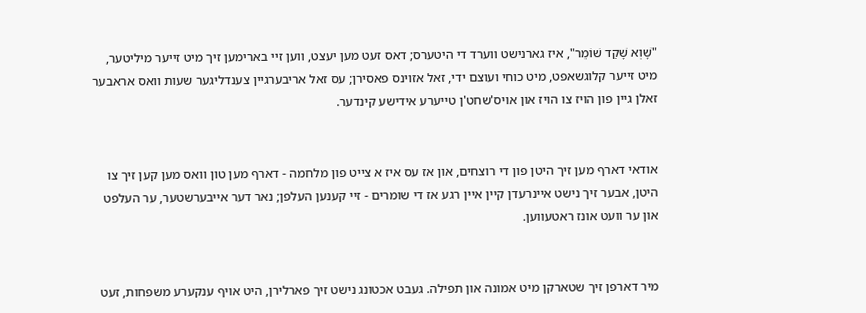"שָׁוְא שָׁקַד שׁוֹמֵר", איז גארנישט ווערד די היטערס; דאס זעט מען יעצט, ווען זיי בארימען זיך מיט זייער מיליטער, מיט זייער קלוגשאפט, מיט כוחי ועוצם ידי, זאל אזוינס פאסירן; עס זאל אריבערגיין צענדליגער שעות וואס אראבער זאלן גיין פון הויז צו הויז און אויס'שחט'ן טייערע אידישע קינדער.


אודאי דארף מען זיך היטן פון די רוצחים, און אז עס איז א צייט פון מלחמה - דארף מען טון וואס מען קען זיך צו היטן, אבער זיך נישט איינרעדן קיין איין רגע אז די שומרים - זיי קענען העלפן; נאר דער אייבערשטער, ער העלפט און ער וועט אונז ראטעווען.


מיר דארפן זיך שטארקן מיט אמונה און תפילה. געבט אכטונג נישט זיך פארלירן, היט אויף ענקערע משפחות, זעט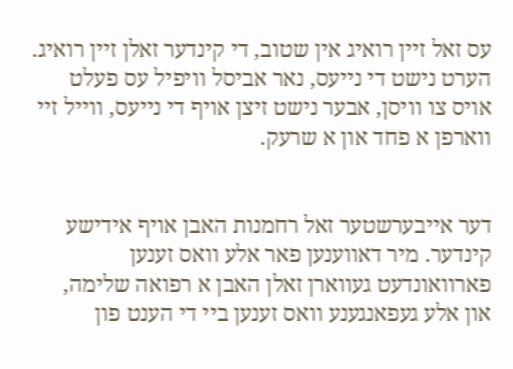עס זאל זיין רואיג אין שטוב, די קינדער זאלן זיין רואיג. הערט נישט די נייעס, נאר אביסל וויפיל עס פעלט אויס צו וויסן, אבער נישט זיצן אויף די נייעס, ווייל זיי ווארפן א פחד און א שרעק.


דער אייבערשטער זאל רחמנות האבן אויף אידישע קינדער. מיר דאווענען פאר אלע וואס זענען פארוואונדעט געווארן זאלן האבן א רפואה שלימה, און אלע געפאנגענע וואס זענען ביי די הענט פון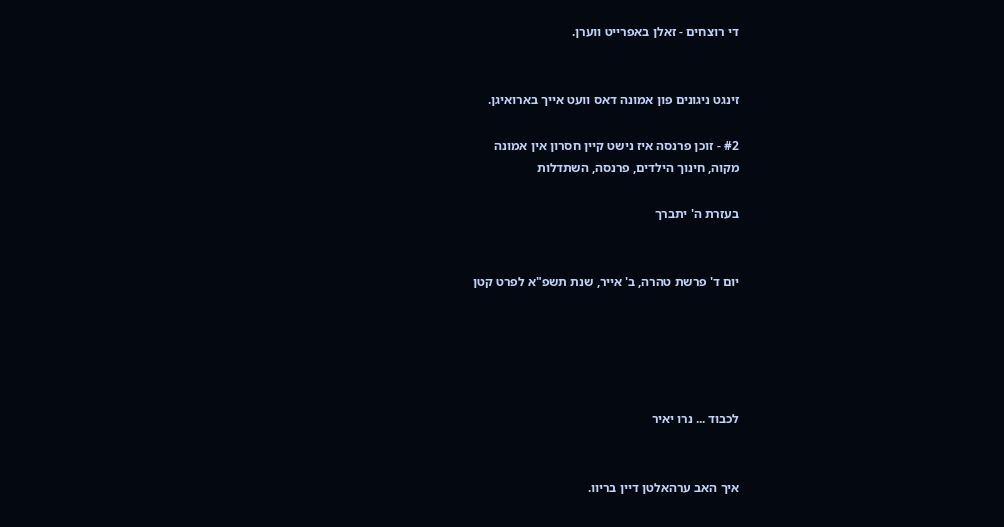די רוצחים - זאלן באפרייט ווערן.


זינגט ניגונים פון אמונה דאס וועט אייך בארואיגן.

#2 - זוכן פרנסה איז נישט קיין חסרון אין אמונה
מקוה, חינוך הילדים, פרנסה, השתדלות

בעזרת ה' יתברך


יום ד' פרשת טהרה, ב' אייר, שנת תשפ"א לפרט קטן





לכבוד ... נרו יאיר


איך האב ערהאלטן דיין בריוו.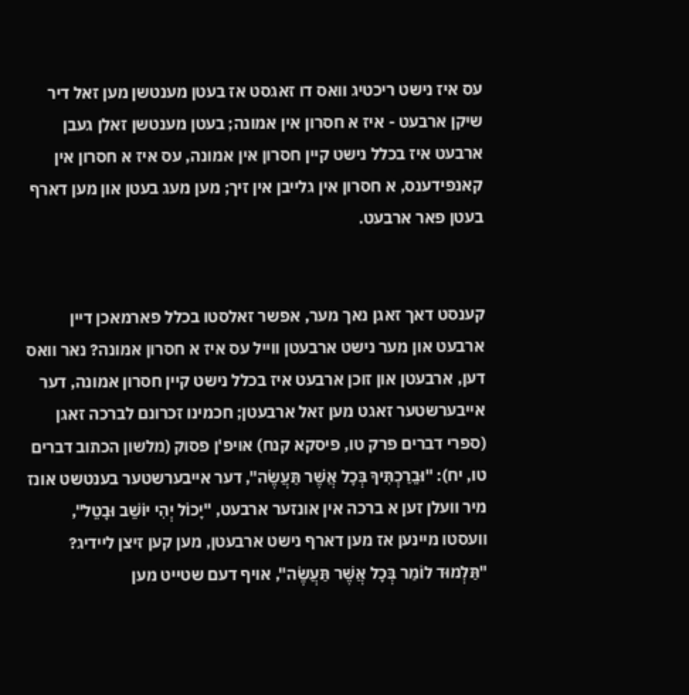עס איז נישט ריכטיג וואס דו זאגסט אז בעטן מענטשן מען זאל דיר שיקן ארבעט - איז א חסרון אין אמונה; בעטן מענטשן זאלן געבן ארבעט איז בכלל נישט קיין חסרון אין אמונה, עס איז א חסרון אין קאנפידענס, א חסרון אין גלייבן אין זיך; מען מעג בעטן און מען דארף בעטן פאר ארבעט.


קענסט דאך זאגן נאך מער, אפשר זאלסטו בכלל פארמאכן דיין ארבעט און מער נישט ארבעטן ווייל עס איז א חסרון אמונה? נאר וואס דען, ארבעטן און זוכן ארבעט איז בכלל נישט קיין חסרון אמונה, דער אייבערשטער זאגט מען זאל ארבעטן; חכמינו זכרונם לברכה זאגן (ספרי דברים פרק טו, פיסקא קנח) אויפ'ן פסוק (מלשון הכתוב דברים טו, יח): "וּבֵרַכְתִּיךָ בְּכָל אֲשֶׁר תַּעֲשֶׂה", דער אייבערשטער בענטשט אונז מיר וועלן זען א ברכה אין אונזער ארבעט, "יָכוֹל יְהִי יוֹשֵׁב וּבָטֵל", וועסטו מיינען אז מען דארף נישט ארבעטן, מען קען זיצן ליידיג? "תַּלְמוּד לוֹמַר בְּכָל אֲשֶׁר תַּעֲשֶׂה", אויף דעם שטייט מען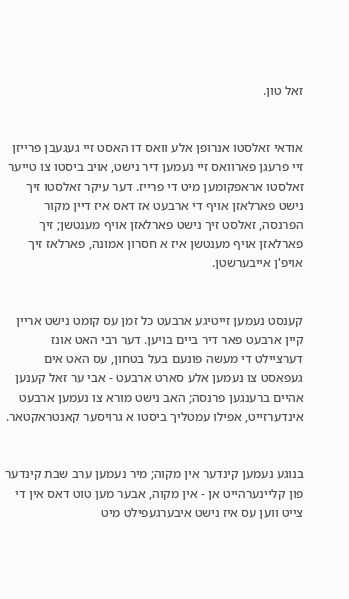זאל טון.


אודאי זאלסטו אנרופן אלע וואס דו האסט זיי געגעבן פרייזן זיי פרעגן פארוואס זיי נעמען דיר נישט, אויב ביסטו צו טייער זאלסטו אראפקומען מיט די פרייז. דער עיקר זאלסטו זיך נישט פארלאזן אויף די ארבעט אז דאס איז דיין מקור הפרנסה, זאלסט זיך נישט פארלאזן אויף מענטשן; זיך פארלאזן אויף מענטשן איז א חסרון אמונה, פארלאז זיך אויפ'ן אייבערשטן.


קענסט נעמען זייטיגע ארבעט כל זמן עס קומט נישט אריין קיין ארבעט פאר דיר ביים בויען. דער רבי האט אונז דערציילט די מעשה פונעם בעל בטחון, עס האט אים געפאסט צו נעמען אלע סארט ארבעט - אבי ער זאל קענען אהיים ברענגען פרנסה; האב נישט מורא צו נעמען ארבעט אינדערזייט, אפילו עמטליך ביסטו א גרויסער קאנטראקטאר.


בנוגע נעמען קינדער אין מקוה; מיר נעמען ערב שבת קינדער פון קליינערהייט אן - אין מקוה, אבער מען טוט דאס אין די צייט ווען עס איז נישט איבערגעפילט מיט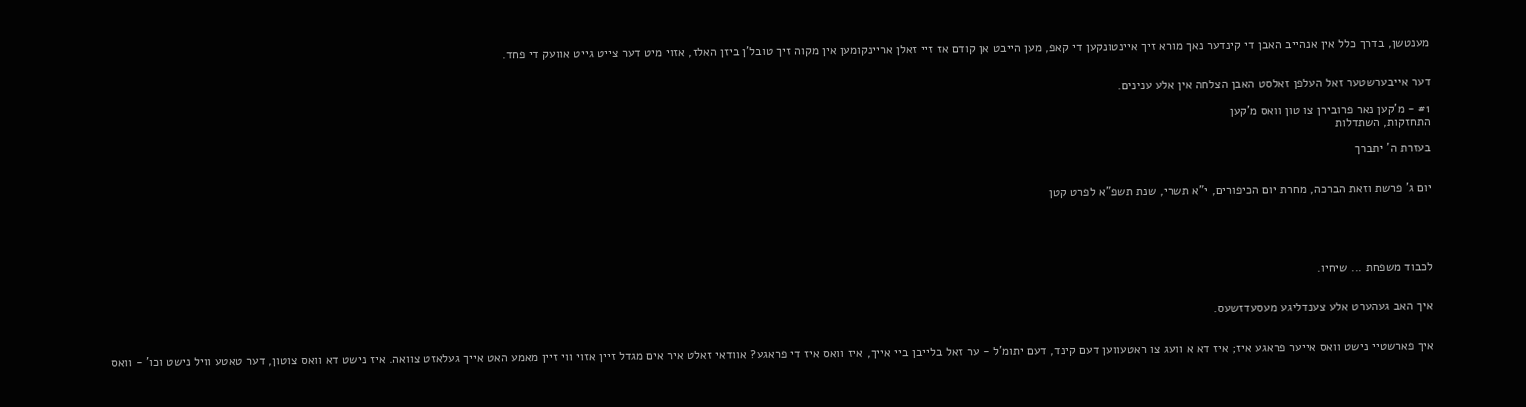מענטשן, בדרך כלל אין אנהייב האבן די קינדער נאך מורא זיך איינטונקען די קאפ, מען הייבט אן קודם אז זיי זאלן אריינקומען אין מקוה זיך טובל'ן ביזן האלז, אזוי מיט דער צייט גייט אוועק די פחד.


דער אייבערשטער זאל העלפן זאלסט האבן הצלחה אין אלע ענינים.

#1 - מ'קען נאר פרובירן צו טון וואס מ'קען
התחזקות, השתדלות

בעזרת ה' יתברך


יום ג' פרשת וזאת הברכה, מחרת יום הכיפורים, י"א תשרי, שנת תשפ"א לפרט קטן





לכבוד משפחת ... שיחיו.


איך האב געהערט אלע צענדליגע מעסעדזשעס.


איך פארשטיי נישט וואס אייער פראגע איז; איז דא א וועג צו ראטעווען דעם קינד, דעם יתומ'ל - ער זאל בלייבן ביי אייך, איז וואס איז די פראגע? אוודאי זאלט איר אים מגדל זיין אזוי ווי זיין מאמע האט אייך געלאזט צוואה. איז נישט דא וואס צוטון, דער טאטע וויל נישט וכו' - וואס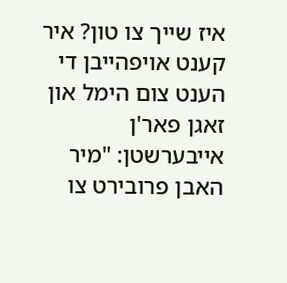איז שייך צו טון? איר קענט אויפהייבן די הענט צום הימל און זאגן פאר'ן אייבערשטן: "מיר האבן פרובירט צו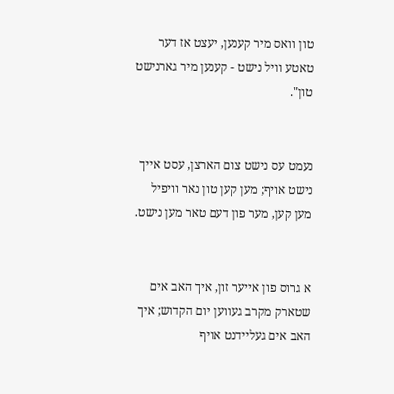טון וואס מיר קענען, יעצט אז דער טאטע וויל נישט - קענען מיר גארנישט טון".


נעמט עס נישט צום הארצן, עסט אייך נישט אויף; מען קען טון נאר וויפיל מען קען, מער פון דעם טאר מען נישט.


א גרוס פון אייער זון, איך האב אים שטארק מקרב געווען יום הקדוש; איך האב אים געליידנט אויף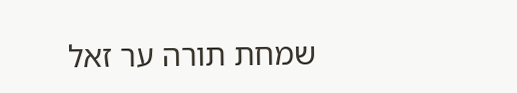שמחת תורה ער זאל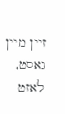זיין מיין גאסט, לאזט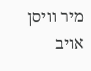מיר וויסן אויב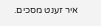איר זענט מסכים.